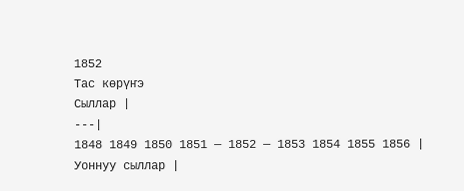1852
Тас көрүҥэ
Сыллар |
---|
1848 1849 1850 1851 — 1852 — 1853 1854 1855 1856 |
Уоннуу сыллар |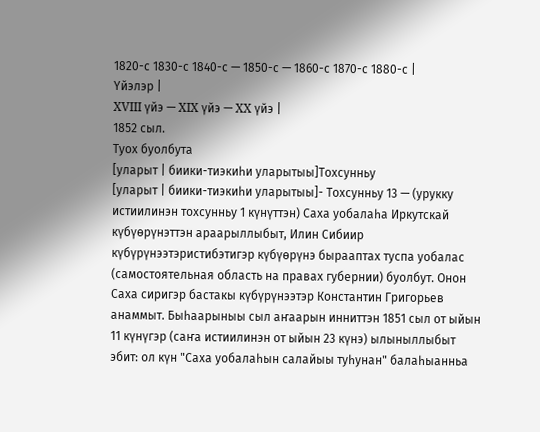1820-с 1830-с 1840-с — 1850-с — 1860-с 1870-с 1880-с |
Үйэлэр |
XVIII үйэ — XIX үйэ — XX үйэ |
1852 сыл.
Туох буолбута
[уларыт | биики-тиэкиһи уларытыы]Тохсунньу
[уларыт | биики-тиэкиһи уларытыы]- Тохсунньу 13 — (урукку истиилинэн тохсунньу 1 күнүттэн) Саха уобалаһа Иркутскай күбүөрүнэттэн араарыллыбыт, Илин Сибиир күбүрүнээтэристибэтигэр күбүөрүнэ бырааптах туспа уобалас (самостоятельная область на правах губернии) буолбут. Онон Саха сиригэр бастакы күбүрүнээтэр Константин Григорьев анаммыт. Быһаарыныы сыл аҥаарын инниттэн 1851 сыл от ыйын 11 күнүгэр (саҥа истиилинэн от ыйын 23 күнэ) ылыныллыбыт эбит: ол күн "Саха уобалаһын салайыы туһунан" балаһыанньа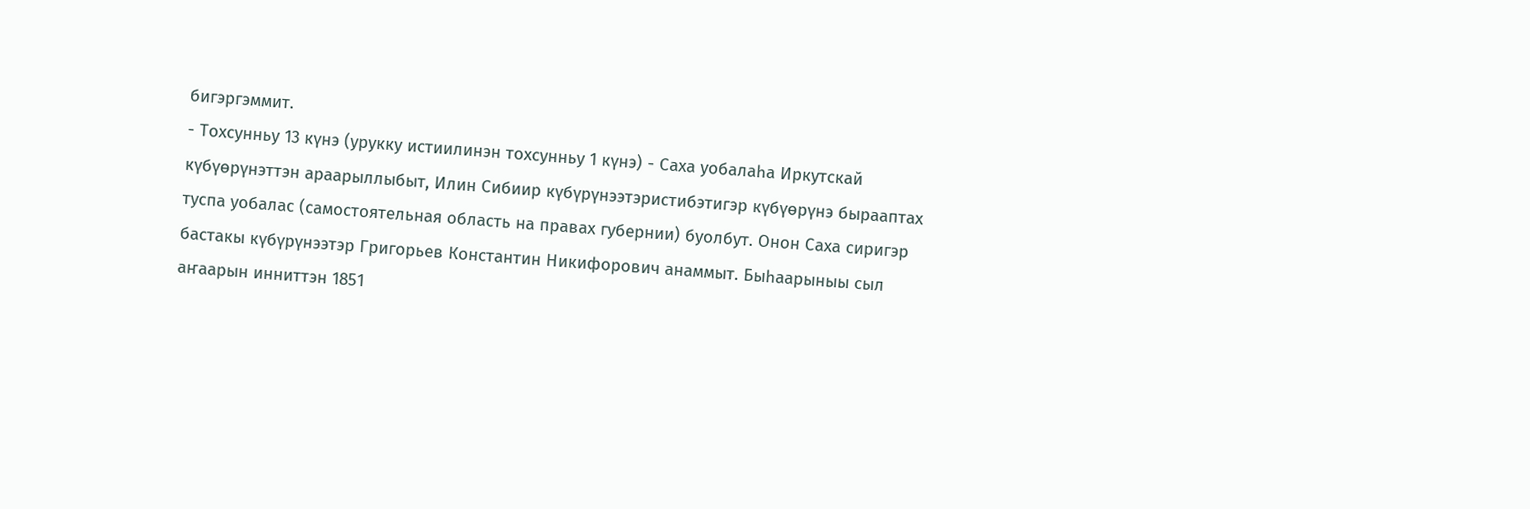бигэргэммит.
- Тохсунньу 13 күнэ (урукку истиилинэн тохсунньу 1 күнэ) - Саха уобалаһа Иркутскай күбүөрүнэттэн араарыллыбыт, Илин Сибиир күбүрүнээтэристибэтигэр күбүөрүнэ бырааптах туспа уобалас (самостоятельная область на правах губернии) буолбут. Онон Саха сиригэр бастакы күбүрүнээтэр Григорьев Константин Никифорович анаммыт. Быһаарыныы сыл аҥаарын инниттэн 1851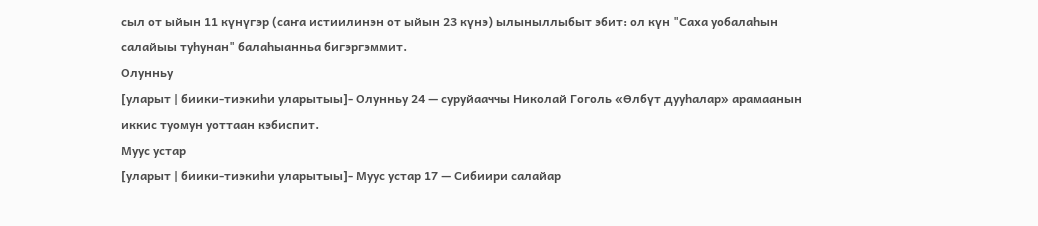сыл от ыйын 11 күнүгэр (саҥа истиилинэн от ыйын 23 күнэ) ылыныллыбыт эбит: ол күн "Саха уобалаһын салайыы туһунан" балаһыанньа бигэргэммит.
Олунньу
[уларыт | биики-тиэкиһи уларытыы]- Олунньу 24 — суруйааччы Николай Гоголь «Өлбүт дууһалар» арамаанын иккис туомун уоттаан кэбиспит.
Муус устар
[уларыт | биики-тиэкиһи уларытыы]- Муус устар 17 — Сибиири салайар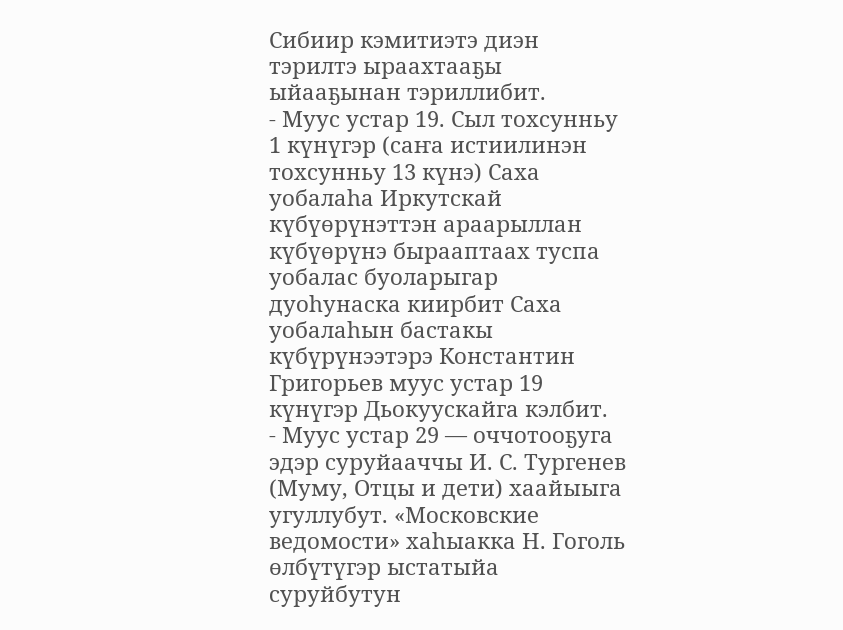Сибиир кэмитиэтэ диэн тэрилтэ ыраахтааҕы ыйааҕынан тэриллибит.
- Муус устар 19. Сыл тохсунньу 1 күнүгэр (саҥа истиилинэн тохсунньу 13 күнэ) Саха уобалаһа Иркутскай күбүөрүнэттэн араарыллан күбүөрүнэ бырааптаах туспа уобалас буоларыгар дуоһунаска киирбит Саха уобалаһын бастакы күбүрүнээтэрэ Константин Григорьев муус устар 19 күнүгэр Дьокуускайга кэлбит.
- Муус устар 29 — оччотооҕуга эдэр суруйааччы И. С. Тургенев (Муму, Отцы и дети) хаайыыга угуллубут. «Московские ведомости» хаһыакка Н. Гоголь өлбүтүгэр ыстатыйа суруйбутун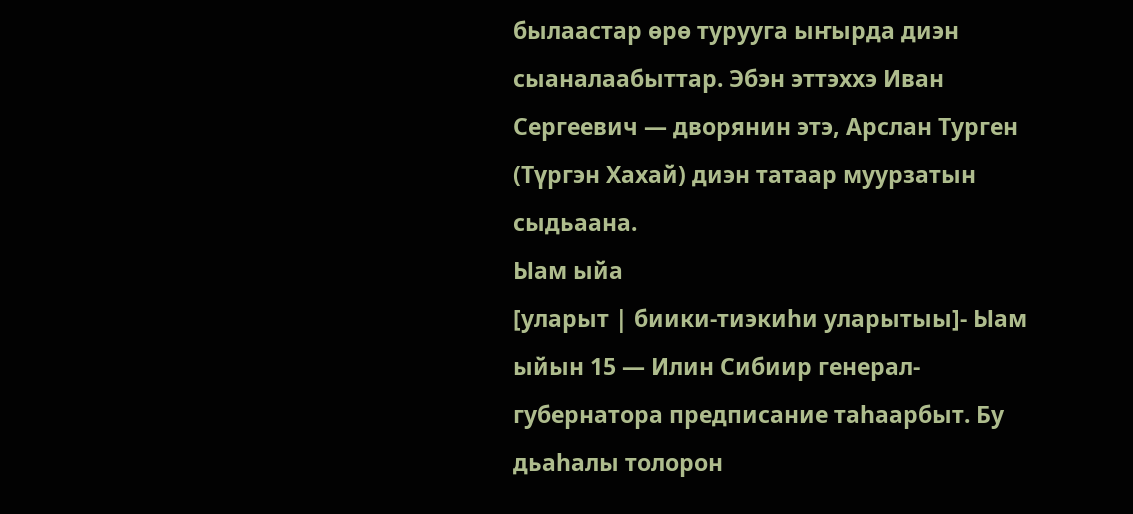былаастар өрө турууга ыҥырда диэн сыаналаабыттар. Эбэн эттэххэ Иван Сергеевич — дворянин этэ, Арслан Турген (Түргэн Хахай) диэн татаар муурзатын сыдьаана.
Ыам ыйа
[уларыт | биики-тиэкиһи уларытыы]- Ыам ыйын 15 — Илин Сибиир генерал-губернатора предписание таһаарбыт. Бу дьаһалы толорон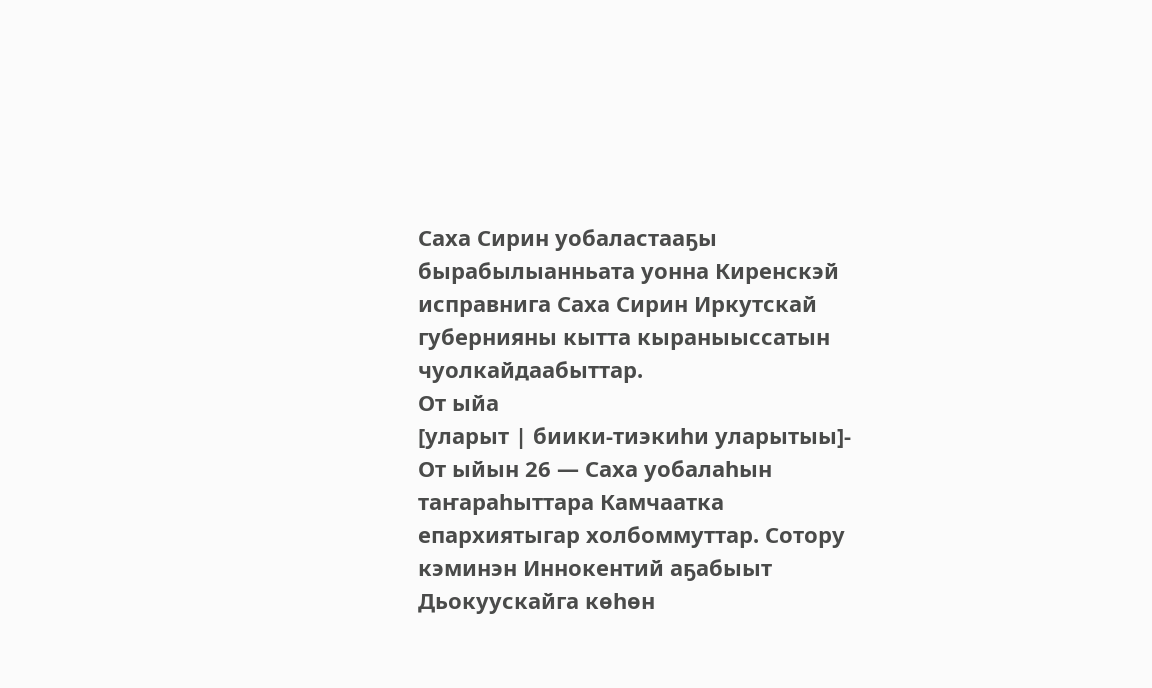Саха Сирин уобаластааҕы бырабылыанньата уонна Киренскэй исправнига Саха Сирин Иркутскай губернияны кытта кыраныыссатын чуолкайдаабыттар.
От ыйа
[уларыт | биики-тиэкиһи уларытыы]- От ыйын 26 — Саха уобалаһын таҥараһыттара Камчаатка епархиятыгар холбоммуттар. Сотору кэминэн Иннокентий аҕабыыт Дьокуускайга көһөн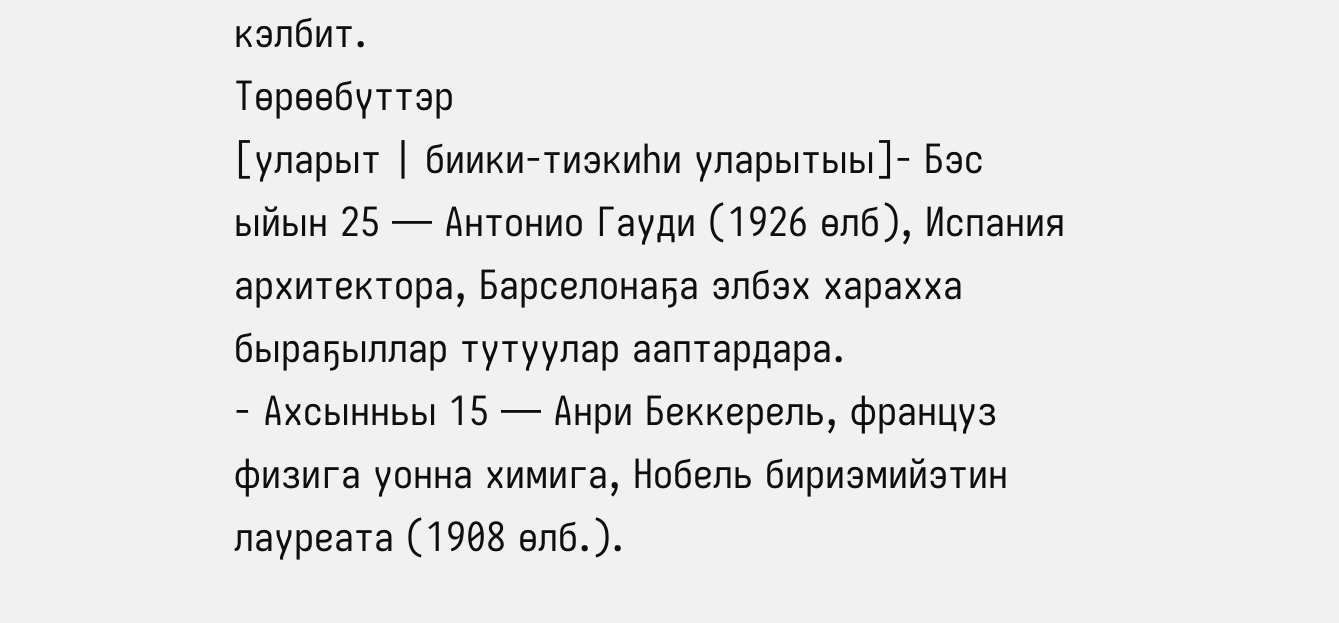кэлбит.
Төрөөбүттэр
[уларыт | биики-тиэкиһи уларытыы]- Бэс ыйын 25 — Антонио Гауди (1926 өлб), Испания архитектора, Барселонаҕа элбэх харахха быраҕыллар тутуулар ааптардара.
- Ахсынньы 15 — Анри Беккерель, француз физига уонна химига, Нобель бириэмийэтин лауреата (1908 өлб.).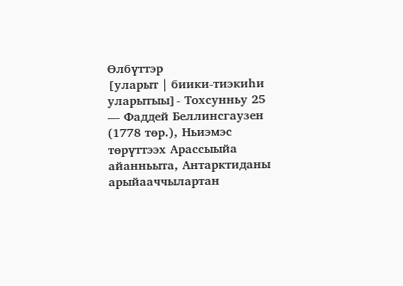Өлбүттэр
[уларыт | биики-тиэкиһи уларытыы]- Тохсунньу 25 — Фаддей Беллинсгаузен (1778 төр.), Ньиэмэс төрүттээх Арассыыйа айанньыта, Антарктиданы арыйааччылартан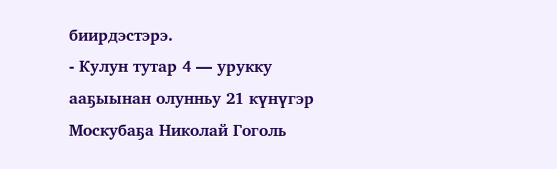биирдэстэрэ.
- Кулун тутар 4 — урукку ааҕыынан олунньу 21 күнүгэр Москубаҕа Николай Гоголь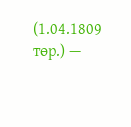(1.04.1809 төр.) —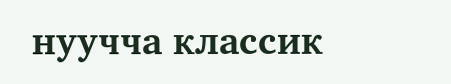нуучча классик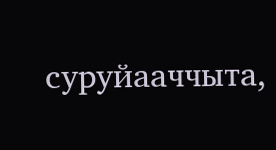суруйааччыта,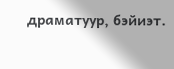драматуур, бэйиэт.